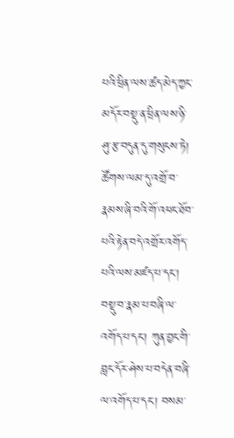པའི་ཕྲིན་ལས་ཚད་མེད་ཀྱང་མདོར་བསྡུ་ན་ཕྲིན་ལས་ཉི་ཤུ་རྩ་བདུན་དུ་གསུངས་ཏེ། ཚོགས་ལམ་དུ་འགྲོ་བ་རྣམས་ཞི་བའི་གོ་འཕང་ཐོབ་པའི་རྟེན་བདེ་འགྲོར་འགོད་པའི་ལས་མཛད་པ་དང་། བསྡུ་བ་རྣམ་པ་བཞི་ལ་འགོད་པ་དང་། ཀུན་བྱང་གི་བླང་དོར་ཤེས་པ་བདེན་བཞི་ལ་འགོད་པ་དང་། བསམ་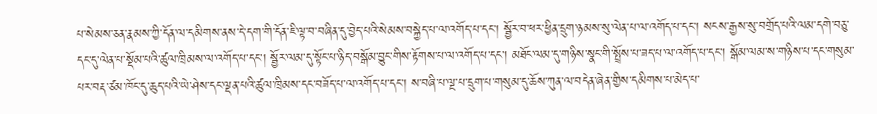པ་སེམས་ཅན་རྣམས་ཀྱི་དོན་ལ་དམིགས་ནས་དེ་དག་གི་དོན་ཇི་ལྟ་བ་བཞིན་དུ་བྱེད་པའི་སེམས་བསྐྱེད་པ་ལ་འགོད་པ་དང་། སྦྱོར་བ་ཕར་ཕྱིན་དྲུག་ཉམས་སུ་ལེན་པ་ལ་འགོད་པ་དང་། སངས་རྒྱས་སུ་བགྲོད་པའི་ལམ་དགེ་བཅུ་དང་དུ་ལེན་པ་སྡོམ་པའི་ཚུལ་ཁྲིམས་ལ་འགོད་པ་དང་། སྦྱོར་ལམ་དུ་སྟོང་པ་ཉིད་བསྒོམ་བྱུང་གིས་རྟོགས་པ་ལ་འགོད་པ་དང་། མཐོང་ལམ་དུ་གཉིས་སྣང་གི་སྤྲོས་པ་ཟད་པ་ལ་འགོད་པ་དང་། སྒོམ་ལམ་ས་གཉིས་པ་དང་གསུམ་པར་བརྡ་ཙམ་ཁོང་དུ་ཆུད་པའི་ཡེ་ཤེས་དང་ལྡན་པའི་ཚུལ་ཁྲིམས་དང་བཟོད་པ་ལ་འགོད་པ་དང་། ས་བཞི་པ་ལྔ་པ་དྲུག་པ་གསུམ་དུ་ཆོས་ཀུན་ལ་བདེན་ཞེན་གྱིས་དམིགས་པ་མེད་པ་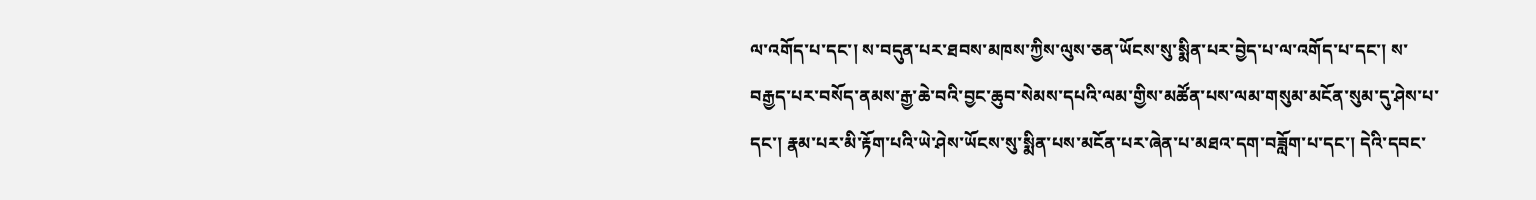ལ་འགོད་པ་དང་། ས་བདུན་པར་ཐབས་མཁས་ཀྱིས་ལུས་ཅན་ཡོངས་སུ་སྨིན་པར་བྱེད་པ་ལ་འགོད་པ་དང་། ས་བརྒྱད་པར་བསོད་ནམས་རྒྱ་ཆེ་བའི་བྱང་ཆུབ་སེམས་དཔའི་ལམ་གྱིས་མཚོན་པས་ལམ་གསུམ་མངོན་སུམ་དུ་ཤེས་པ་དང་། རྣམ་པར་མི་རྟོག་པའི་ཡེ་ཤེས་ཡོངས་སུ་སྨིན་པས་མངོན་པར་ཞེན་པ་མཐའ་དག་བཟློག་པ་དང་། དེའི་དབང་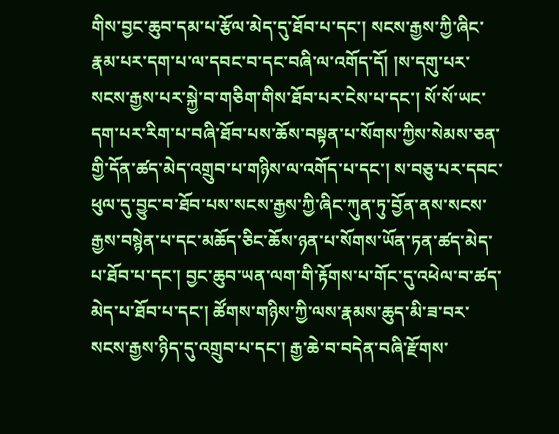གིས་བྱང་ཆུབ་དམ་པ་རྩོལ་མེད་དུ་ཐོབ་པ་དང་། སངས་རྒྱས་ཀྱི་ཞིང་རྣམ་པར་དག་པ་ལ་དབང་བ་དང་བཞི་ལ་འགོད་དོ། །ས་དགུ་པར་སངས་རྒྱས་པར་སྐྱེ་བ་གཅིག་གིས་ཐོབ་པར་ངེས་པ་དང་། སོ་སོ་ཡང་དག་པར་རིག་པ་བཞི་ཐོབ་པས་ཆོས་བསྟན་པ་སོགས་ཀྱིས་སེམས་ཅན་གྱི་དོན་ཚད་མེད་འགྲུབ་པ་གཉིས་ལ་འགོད་པ་དང་། ས་བཅུ་པར་དབང་ཕུལ་དུ་བྱུང་བ་ཐོབ་པས་སངས་རྒྱས་ཀྱི་ཞིང་ཀུན་ཏུ་བྱོན་ནས་སངས་རྒྱས་བསྙེན་པ་དང་མཆོད་ཅིང་ཆོས་ཉན་པ་སོགས་ཡོན་ཏན་ཚད་མེད་པ་ཐོབ་པ་དང་། བྱང་ཆུབ་ཡན་ལག་གི་རྟོགས་པ་གོང་དུ་འཕེལ་བ་ཚད་མེད་པ་ཐོབ་པ་དང་། ཚོགས་གཉིས་ཀྱི་ལས་རྣམས་ཆུད་མི་ཟ་བར་སངས་རྒྱས་ཉིད་དུ་འགྲུབ་པ་དང་། རྒྱ་ཆེ་བ་བདེན་བཞི་རྫོགས་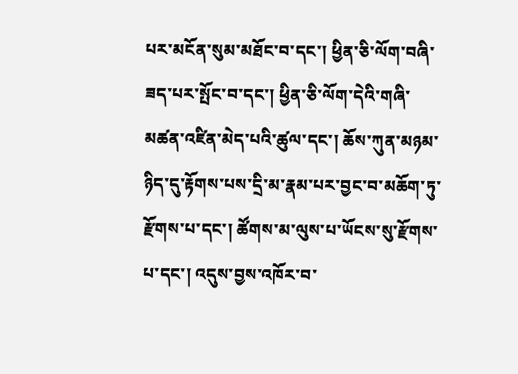པར་མངོན་སུམ་མཐོང་བ་དང་། ཕྱིན་ཅི་ལོག་བཞི་ཟད་པར་སྤོང་བ་དང་། ཕྱིན་ཅི་ལོག་དེའི་གཞི་མཚན་འཛིན་མེད་པའི་ཚུལ་དང་། ཆོས་ཀུན་མཉམ་ཉིད་དུ་རྟོགས་པས་དྲི་མ་རྣམ་པར་བྱང་བ་མཆོག་ཏུ་རྫོགས་པ་དང་། ཚོགས་མ་ལུས་པ་ཡོངས་སུ་རྫོགས་པ་དང་། འདུས་བྱས་འཁོར་བ་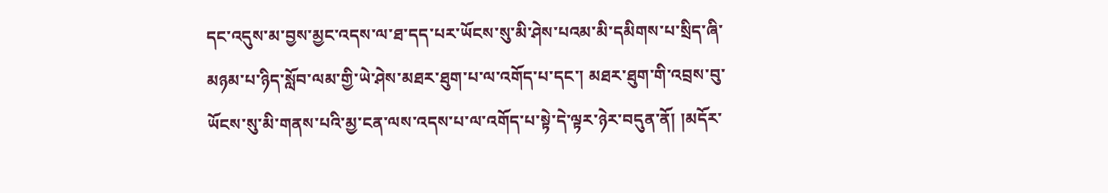དང་འདུས་མ་བྱས་མྱང་འདས་ལ་ཐ་དད་པར་ཡོངས་སུ་མི་ཤེས་པའམ་མི་དམིགས་པ་སྲིད་ཞི་མཉམ་པ་ཉིད་སློབ་ལམ་གྱི་ཡེ་ཤེས་མཐར་ཐུག་པ་ལ་འགོད་པ་དང་། མཐར་ཐུག་གི་འབྲས་བུ་ཡོངས་སུ་མི་གནས་པའི་མྱ་ངན་ལས་འདས་པ་ལ་འགོད་པ་སྟེ་དེ་ལྟར་ཉེར་བདུན་ནོ། །མདོར་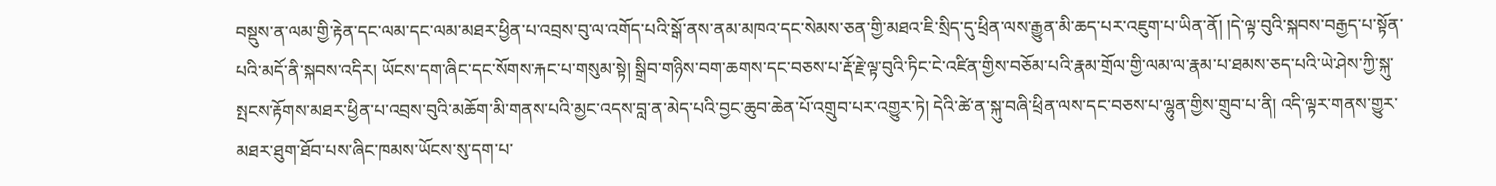བསྡུས་ན་ལམ་གྱི་རྟེན་དང་ལམ་དང་ལམ་མཐར་ཕྱིན་པ་འབྲས་བུ་ལ་འགོད་པའི་སྒོ་ནས་ནམ་མཁའ་དང་སེམས་ཅན་གྱི་མཐའ་ཇི་སྲིད་དུ་ཕྲིན་ལས་རྒྱུན་མི་ཆད་པར་འཇུག་པ་ཡིན་ནོ། །དེ་ལྟ་བུའི་སྐབས་བརྒྱད་པ་སྟོན་པའི་མདོ་ནི་སྐབས་འདིར། ཡོངས་དག་ཞིང་དང་སོགས་རྐང་པ་གསུམ་སྟེ། སྒྲིབ་གཉིས་བག་ཆགས་དང་བཅས་པ་རྡོ་རྗེ་ལྟ་བུའི་ཏིང་ངེ་འཛིན་གྱིས་བཅོམ་པའི་རྣམ་གྲོལ་གྱི་ལམ་ལ་རྣམ་པ་ཐམས་ཅད་པའི་ཡེ་ཤེས་ཀྱི་སྐུ་སྤངས་རྟོགས་མཐར་ཕྱིན་པ་འབྲས་བུའི་མཆོག་མི་གནས་པའི་མྱང་འདས་བླ་ན་མེད་པའི་བྱང་ཆུབ་ཆེན་པོ་འགྲུབ་པར་འགྱུར་ཏེ། དེའི་ཚེ་ན་སྐུ་བཞི་ཕྲིན་ལས་དང་བཅས་པ་ལྷུན་གྱིས་གྲུབ་པ་ནི། འདི་ལྟར་གནས་གྱུར་མཐར་ཐུག་ཐོབ་པས་ཞིང་ཁམས་ཡོངས་སུ་དག་པ་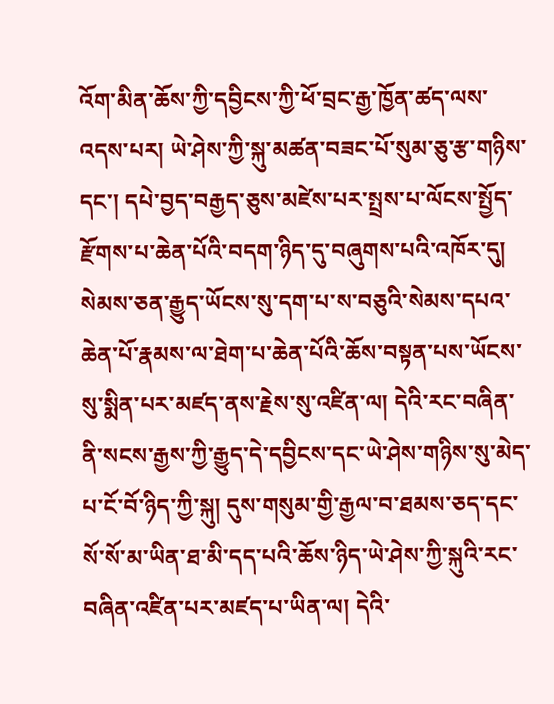འོག་མིན་ཆོས་ཀྱི་དབྱིངས་ཀྱི་ཕོ་བྲང་རྒྱ་ཁྱོན་ཚད་ལས་འདས་པར། ཡེ་ཤེས་ཀྱི་སྐུ་མཚན་བཟང་པོ་སུམ་ཅུ་རྩ་གཉིས་དང་། དཔེ་བྱད་བརྒྱད་ཅུས་མཛེས་པར་སྤྲས་པ་ལོངས་སྤྱོད་རྫོགས་པ་ཆེན་པོའི་བདག་ཉིད་དུ་བཞུགས་པའི་འཁོར་དུ། སེམས་ཅན་རྒྱུད་ཡོངས་སུ་དག་པ་ས་བཅུའི་སེམས་དཔའ་ཆེན་པོ་རྣམས་ལ་ཐེག་པ་ཆེན་པོའི་ཆོས་བསྟན་པས་ཡོངས་སུ་སྨིན་པར་མཛད་ནས་རྗེས་སུ་འཛིན་ལ། དེའི་རང་བཞིན་ནི་སངས་རྒྱས་ཀྱི་རྒྱུད་དེ་དབྱིངས་དང་ཡེ་ཤེས་གཉིས་སུ་མེད་པ་ངོ་བོ་ཉིད་ཀྱི་སྐུ། དུས་གསུམ་གྱི་རྒྱལ་བ་ཐམས་ཅད་དང་སོ་སོ་མ་ཡིན་ཐ་མི་དད་པའི་ཆོས་ཉིད་ཡེ་ཤེས་ཀྱི་སྐུའི་རང་བཞིན་འཛིན་པར་མཛད་པ་ཡིན་ལ། དེའི་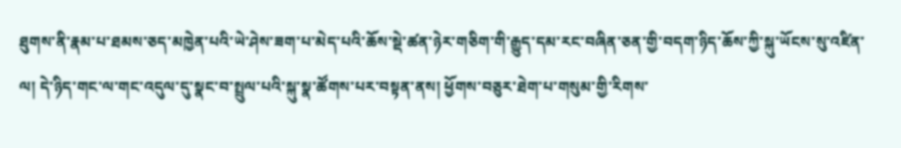ཐུགས་ནི་རྣམ་པ་ཐམས་ཅད་མཁྱེན་པའི་ཡེ་ཤེས་ཟག་པ་མེད་པའི་ཆོས་སྡེ་ཚན་ཉེར་གཅིག་གི་རྒྱུད་དམ་རང་བཞིན་ཅན་གྱི་བདག་ཉིད་ཆོས་ཀྱི་སྐུ་ཡོངས་སུ་འཛིན་ལ། དེ་ཉིད་གང་ལ་གང་འདུལ་དུ་སྣང་བ་སྤྲུལ་པའི་སྐུ་སྣ་ཚོགས་པར་བསྟན་ནས། ཕྱོགས་བཅུར་ཐེག་པ་གསུམ་གྱི་རིགས་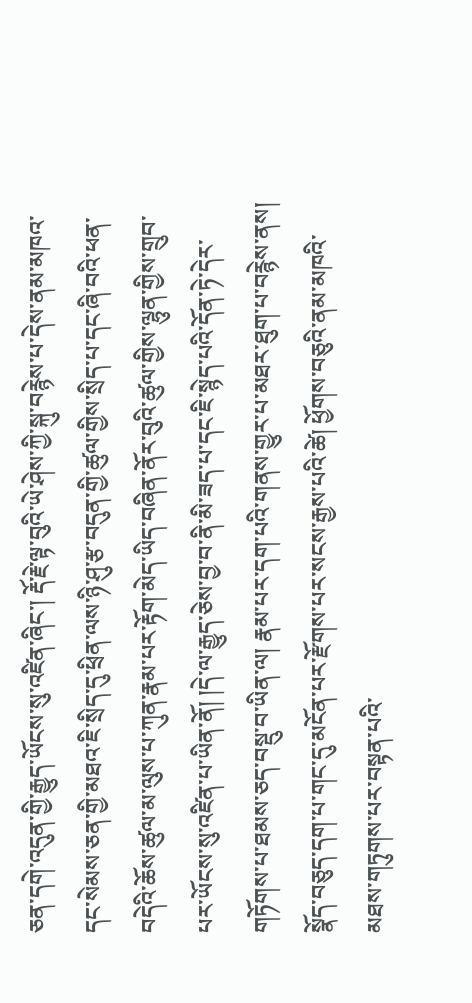ཅན་དགེ་འདུན་གྱི་རྒྱུད་ཡོངས་སུ་འཛིན་ཞིང་། རྡོ་རྗེ་ལྟ་བུའི་ཡེ་ཤེས་ཀྱི་སྐུ་བརྙེས་པ་དེས་ནམ་མཁའ་དང་སེམས་ཅན་གྱི་མཐའ་ཇི་སྲིད་དུ་ཕྲིན་ལས་ཉི་ཤུ་རྩ་བདུན་གྱི་ཚུལ་གྱིས་སྲིད་པ་དང་ཞི་བའི་ཕན་བདེའི་ཆོས་ཚུལ་མ་ལུས་པ་ཀུན་རྣམ་པར་རྟོག་མེད་ཡིད་བཞིན་ནོར་བུའི་ཚུལ་གྱིས་ལྷུན་གྱིས་གྲུབ་པར་ཡོངས་སུ་འཛིན་པ་ཡིན་ནོ། །དེ་ལ་རྒྱུད་ཅེས་བྱ་བ་ནི་མི་ཟད་པ་དང་ཇི་སྙེད་པའི་དོན་ཏེ་དེར་གཏོགས་པ་ཐམས་ཅད་བསྡུ་བ་ཡིན་ལ། རྣམ་པར་དག་པའི་གནས་གྱུར་པ་མཐར་ཐུག་པ་བརྙེས་ནས། སྣོད་བཅུད་དག་པ་གང་དུ་མངོན་པར་རྫོགས་པར་སངས་རྒྱས་པའི་ཚེ། ཕྱོགས་བཅུའི་ནམ་མཁའི་མཐས་གཏུགས་པར་བསྟན་པའི་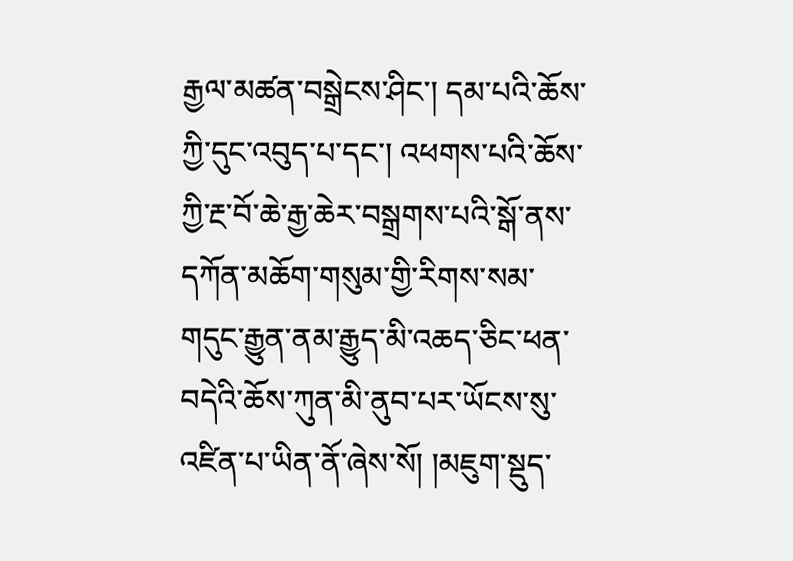རྒྱལ་མཚན་བསྒྲེངས་ཤིང་། དམ་པའི་ཆོས་ཀྱི་དུང་འབུད་པ་དང་། འཕགས་པའི་ཆོས་ཀྱི་རྔ་བོ་ཆེ་རྒྱ་ཆེར་བསྒྲགས་པའི་སྒོ་ནས་དཀོན་མཆོག་གསུམ་གྱི་རིགས་སམ་གདུང་རྒྱུན་ནམ་རྒྱུད་མི་འཆད་ཅིང་ཕན་བདེའི་ཆོས་ཀུན་མི་ནུབ་པར་ཡོངས་སུ་འཛིན་པ་ཡིན་ནོ་ཞེས་སོ། །མཇུག་སྡུད་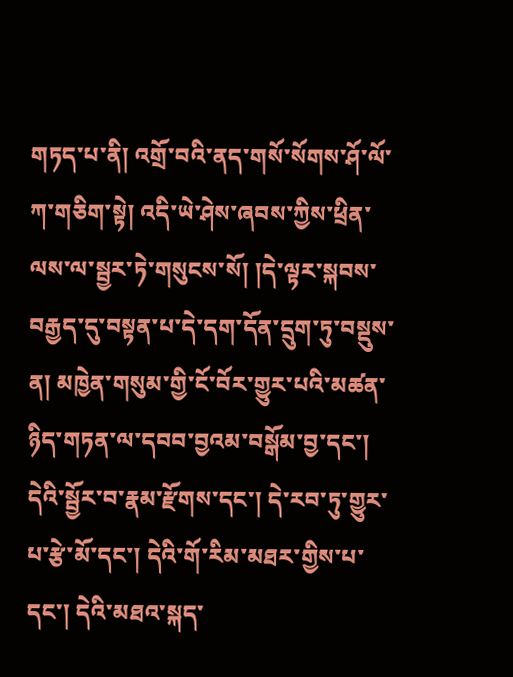གཏད་པ་ནི། འགྲོ་བའི་ནད་གསོ་སོགས་ཤོ་ལོ་ཀ་གཅིག་སྟེ། འདི་ཡེ་ཤེས་ཞབས་ཀྱིས་ཕྲིན་ལས་ལ་སྦྱར་ཏེ་གསུངས་སོ། །དེ་ལྟར་སྐབས་བརྒྱད་དུ་བསྟན་པ་དེ་དག་དོན་དྲུག་ཏུ་བསྡུས་ན། མཁྱེན་གསུམ་གྱི་ངོ་བོར་གྱུར་པའི་མཚན་ཉིད་གཏན་ལ་དབབ་བྱའམ་བསྒོམ་བྱ་དང་། དེའི་སྦྱོར་བ་རྣམ་རྫོགས་དང་། དེ་རབ་ཏུ་གྱུར་པ་རྩེ་མོ་དང་། དེའི་གོ་རིམ་མཐར་གྱིས་པ་དང་། དེའི་མཐའ་སྐད་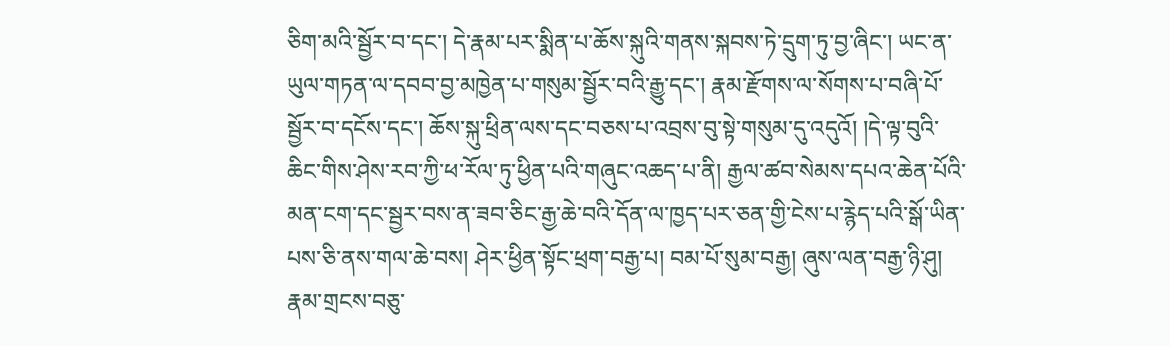ཅིག་མའི་སྦྱོར་བ་དང་། དེ་རྣམ་པར་སྨིན་པ་ཆོས་སྐུའི་གནས་སྐབས་ཏེ་དྲུག་ཏུ་བྱ་ཞིང་། ཡང་ན་ཡུལ་གཏན་ལ་དབབ་བྱ་མཁྱེན་པ་གསུམ་སྦྱོར་བའི་རྒྱུ་དང་། རྣམ་རྫོགས་ལ་སོགས་པ་བཞི་པོ་སྦྱོར་བ་དངོས་དང་། ཆོས་སྐུ་ཕྲིན་ལས་དང་བཅས་པ་འབྲས་བུ་སྟེ་གསུམ་དུ་འདུའོ། །དེ་ལྟ་བུའི་ཆིང་གིས་ཤེས་རབ་ཀྱི་ཕ་རོལ་ཏུ་ཕྱིན་པའི་གཞུང་འཆད་པ་ནི། རྒྱལ་ཚབ་སེམས་དཔའ་ཆེན་པོའི་མན་ངག་དང་སྦྱར་བས་ན་ཟབ་ཅིང་རྒྱ་ཆེ་བའི་དོན་ལ་ཁྱད་པར་ཅན་གྱི་ངེས་པ་རྙེད་པའི་སྒོ་ཡིན་པས་ཅི་ནས་གལ་ཆེ་བས། ཤེར་ཕྱིན་སྟོང་ཕྲག་བརྒྱ་པ། བམ་པོ་སུམ་བརྒྱ། ཞུས་ལན་བརྒྱ་ཉི་ཤུ། རྣམ་གྲངས་བཅུ་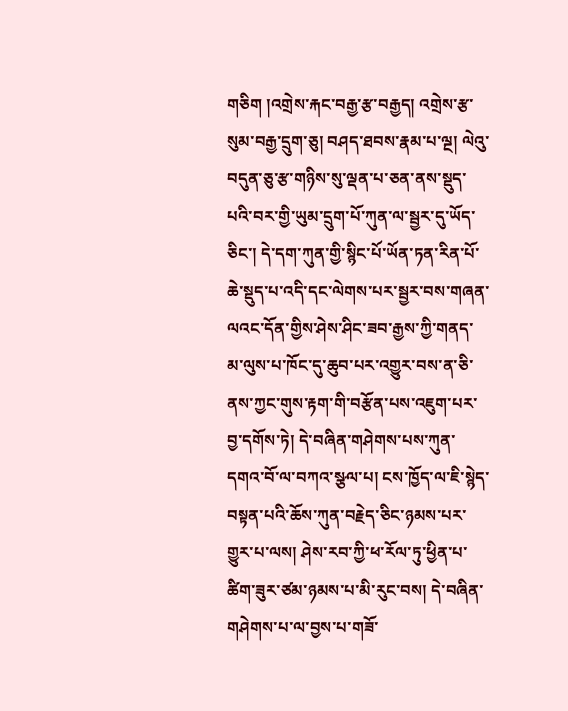གཅིག །འགྲེས་རྐང་བརྒྱ་རྩ་བརྒྱད། འགྲེས་རྩ་སུམ་བརྒྱ་དྲུག་ཅུ། བཤད་ཐབས་རྣམ་པ་ལྔ། ལེའུ་བདུན་ཅུ་རྩ་གཉིས་སུ་ལྡན་པ་ཅན་ནས་སྡུད་པའི་བར་གྱི་ཡུམ་དྲུག་པོ་ཀུན་ལ་སྦྱར་དུ་ཡོད་ཅིང་། དེ་དག་ཀུན་གྱི་སྙིང་པོ་ཡོན་ཏན་རིན་པོ་ཆེ་སྡུད་པ་འདི་དང་ལེགས་པར་སྦྱར་བས་གཞན་ལའང་དོན་གྱིས་ཤེས་ཤིང་ཟབ་རྒྱས་ཀྱི་གནད་མ་ལུས་པ་ཁོང་དུ་ཆུབ་པར་འགྱུར་བས་ན་ཅི་ནས་ཀྱང་གུས་རྟག་གི་བརྩོན་པས་འཇུག་པར་བྱ་དགོས་ཏེ། དེ་བཞིན་གཤེགས་པས་ཀུན་དགའ་བོ་ལ་བཀའ་སྩལ་པ། ངས་ཁྱོད་ལ་ཇི་སྙེད་བསྟན་པའི་ཆོས་ཀུན་བརྗེད་ཅིང་ཉམས་པར་གྱུར་པ་ལས། ཤེས་རབ་ཀྱི་ཕ་རོལ་ཏུ་ཕྱིན་པ་ཚིག་ཟུར་ཙམ་ཉམས་པ་མི་རུང་བས། དེ་བཞིན་གཤེགས་པ་ལ་བྱས་པ་གཟོ་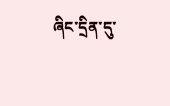ཞིང་དྲིན་དུ་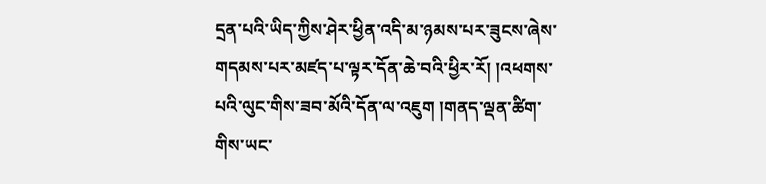དྲན་པའི་ཡིད་ཀྱིས་ཤེར་ཕྱིན་འདི་མ་ཉམས་པར་ཟུངས་ཞེས་གདམས་པར་མཛད་པ་ལྟར་དོན་ཆེ་བའི་ཕྱིར་རོ། །འཕགས་པའི་ལུང་གིས་ཟབ་མོའི་དོན་ལ་འཇུག །གནད་ལྡན་ཚིག་གིས་ཡང་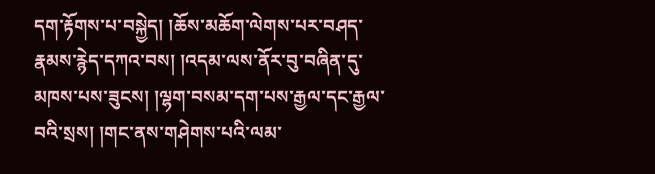དག་རྟོགས་པ་བསྐྱེད། །ཆོས་མཆོག་ལེགས་པར་བཤད་རྣམས་རྙེད་དཀའ་བས། །འདམ་ལས་ནོར་བུ་བཞིན་དུ་མཁས་པས་ཟུངས། །ལྷག་བསམ་དག་པས་རྒྱལ་དང་རྒྱལ་བའི་སྲས། །གང་ནས་གཤེགས་པའི་ལམ་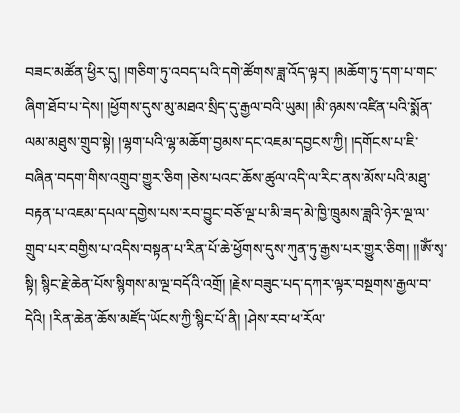བཟང་མཚོན་ཕྱིར་དུ། །གཅིག་ཏུ་འབད་པའི་དགེ་ཚོགས་ཟླ་འོད་ལྟར། །མཆོག་ཏུ་དག་པ་གང་ཞིག་ཐོབ་པ་དེས། །ཕྱོགས་དུས་མུ་མཐའ་སྲིད་དུ་རྒྱལ་བའི་ཡུམ། །མི་ཉམས་འཛིན་པའི་སྨོན་ལམ་མཐུས་གྲུབ་སྟེ། །ལྷག་པའི་ལྷ་མཆོག་བྱམས་དང་འཇམ་དབྱངས་ཀྱི། །དགོངས་པ་ཇི་བཞིན་བདག་གིས་འགྲུབ་གྱུར་ཅིག །ཅེས་པའང་ཆོས་ཚུལ་འདི་ལ་རིང་ནས་མོས་པའི་མཐུ་བརྟན་པ་འཇམ་དཔལ་དགྱེས་པས་རབ་བྱུང་བཅོ་ལྔ་པ་མི་ཟད་མེ་ཁྱི་ཁྲུམས་ཟླའི་ཉེར་ལྔ་ལ་གྲུབ་པར་བགྱིས་པ་འདིས་བསྟན་པ་རིན་པོ་ཆེ་ཕྱོགས་དུས་ཀུན་ཏུ་རྒྱས་པར་གྱུར་ཅིག། །།ༀ་སྭ་སྟི། སྙིང་རྗེ་ཆེན་པོས་སྙིགས་མ་ལྔ་བདོའི་འགྲོ། །རྗེས་བཟུང་པད་དཀར་ལྟར་བསྔགས་རྒྱལ་བ་དེའི། །རིན་ཆེན་ཆོས་མཛོད་ཡོངས་ཀྱི་སྙིང་པོ་ནི། །ཤེས་རབ་ཕ་རོལ་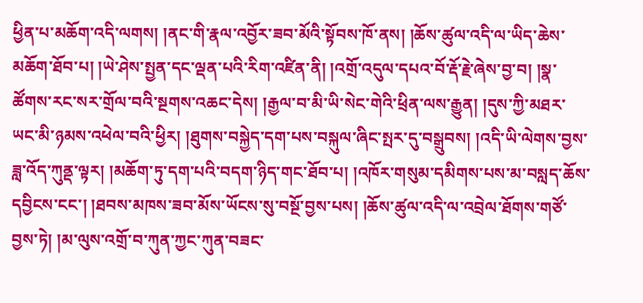ཕྱིན་པ་མཆོག་འདི་ལགས། །ནང་གི་རྣལ་འབྱོར་ཟབ་མོའི་སྟོབས་ཁོ་ནས། །ཆོས་ཚུལ་འདི་ལ་ཡིད་ཆེས་མཆོག་ཐོབ་པ། །ཡེ་ཤེས་སྤྱན་དང་ལྡན་པའི་རིག་འཛིན་ནི། །འགྲོ་འདུལ་དཔའ་བོ་རྡོ་རྗེ་ཞེས་བྱ་བ། །སྣ་ཚོགས་རང་སར་གྲོལ་བའི་སྔགས་འཆང་དེས། །རྒྱལ་བ་མི་ཡི་སེང་གེའི་ཕྲིན་ལས་རྒྱུན། །དུས་ཀྱི་མཐར་ཡང་མི་ཉམས་འཕེལ་བའི་ཕྱིར། །ཐུགས་བསྐྱེད་དག་པས་བསྐུལ་ཞིང་སྤར་དུ་བསྒྲུབས། །འདི་ཡི་ལེགས་བྱས་ཟླ་འོད་ཀུནྡ་ལྟར། །མཆོག་ཏུ་དག་པའི་བདག་ཉིད་གང་ཐོབ་པ། །འཁོར་གསུམ་དམིགས་པས་མ་བསླད་ཆོས་དབྱིངས་ངང་། །ཐབས་མཁས་ཟབ་མོས་ཡོངས་སུ་བསྔོ་བྱས་པས། །ཆོས་ཚུལ་འདི་ལ་འབྲེལ་ཐོགས་གཙོ་བྱས་ཏེ། །མ་ལུས་འགྲོ་བ་ཀུན་ཀྱང་ཀུན་བཟང་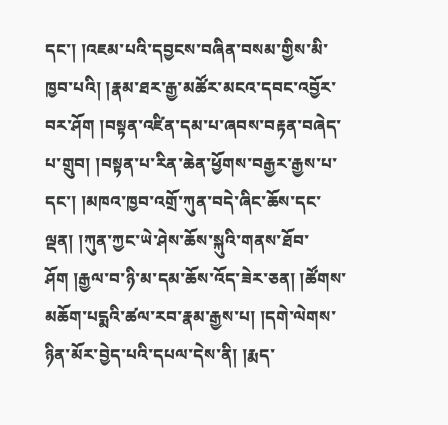དང་། །འཇམ་པའི་དབྱངས་བཞིན་བསམ་གྱིས་མི་ཁྱབ་པའི། །རྣམ་ཐར་རྒྱ་མཚོར་མངའ་དབང་འབྱོར་བར་ཤོག །བསྟན་འཛིན་དམ་པ་ཞབས་བརྟན་བཞེད་པ་གྲུབ། །བསྟན་པ་རིན་ཆེན་ཕྱོགས་བརྒྱར་རྒྱས་པ་དང་། །མཁའ་ཁྱབ་འགྲོ་ཀུན་བདེ་ཞིང་ཆོས་དང་ལྡན། །ཀུན་ཀྱང་ཡེ་ཤེས་ཆོས་སྐུའི་གནས་ཐོབ་ཤོག །རྒྱལ་བ་ཉི་མ་དམ་ཆོས་འོད་ཟེར་ཅན། །ཚོགས་མཆོག་པདྨའི་ཚལ་རབ་རྣམ་རྒྱས་པ། །དགེ་ལེགས་ཉིན་མོར་བྱེད་པའི་དཔལ་དེས་ནི། །རྨད་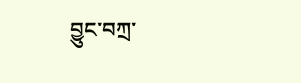བྱུང་བཀྲ་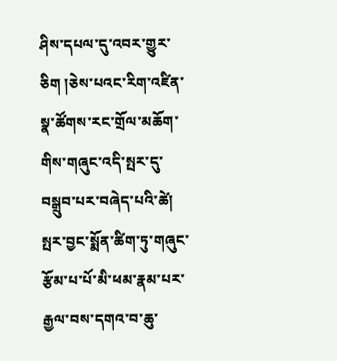ཤིས་དཔལ་དུ་འབར་གྱུར་ཅིག །ཅེས་པའང་རིག་འཛིན་སྣ་ཚོགས་རང་གྲོལ་མཆོག་གིས་གཞུང་འདི་སྤར་དུ་བསྒྲུབ་པར་བཞེད་པའི་ཚེ། སྤར་བྱང་སྨོན་ཚིག་ཏུ་གཞུང་རྩོམ་པ་པོ་མི་ཕམ་རྣམ་པར་རྒྱལ་བས་དགའ་བ་ཆུ་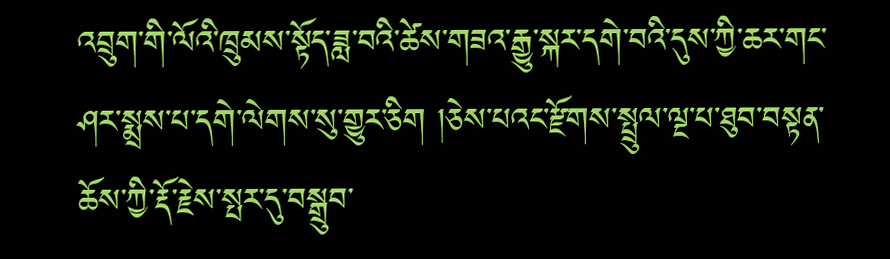འབྲུག་གི་ལོའི་ཁྲུམས་སྟོད་ཟླ་བའི་ཚེས་གཟའ་རྒྱུ་སྐར་དགེ་བའི་དུས་ཀྱི་ཆར་གང་ཤར་སྨྲས་པ་དགེ་ལེགས་སུ་གྱུར་ཅིག །ཅེས་པའང་རྫོགས་སྤྲུལ་ལྔ་པ་ཐུབ་བསྟན་ཆོས་ཀྱི་རྡོ་རྗེས་སྤར་དུ་བསྒྲུབ་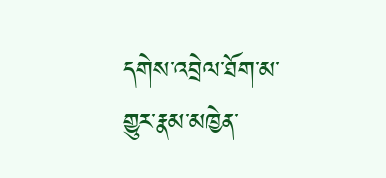དགེས་འབྲེལ་ཐོག་མ་གྱུར་རྣམ་མཁྱེན་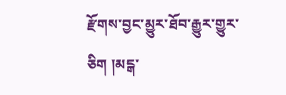རྫོགས་བྱང་མྱུར་ཐོབ་རྒྱུར་གྱུར་ཅིག །མངྒ་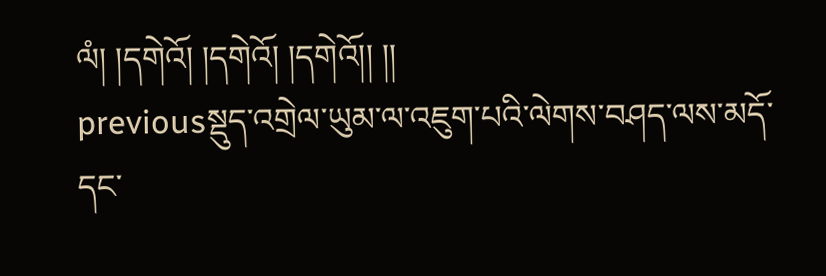ལཾ། །དགེའོ། །དགེའོ། །དགེའོ།། །།
previousསྡུད་འགྲེལ་ཡུམ་ལ་འཇུག་པའི་ལེགས་བཤད་ལས་མདོ་དང་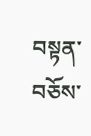བསྟན་བཅོས་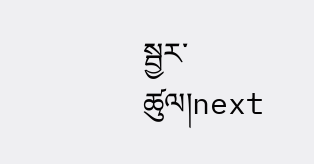སྦྱར་ཚུལ།next